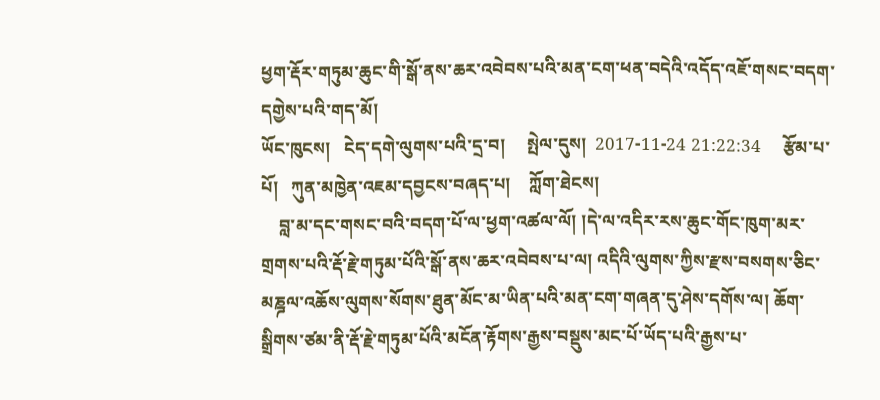ཕྱག་རྡོར་གཏུམ་ཆུང་གི་སྒོ་ནས་ཆར་འབེབས་པའི་མན་ངག་ཕན་བདེའི་འདོད་འཇོ་གསང་བདག་དགྱེས་པའི་གད་མོ།
ཡོང་ཁུངས།   ངེད་དགེ་ལུགས་པའི་དྲ་བ།     སྤེལ་དུས།  2017-11-24 21:22:34     རྩོམ་པ་པོ།   ཀུན་མཁྱེན་འཇམ་དབྱངས་བཞད་པ།    ཀློག་ཐེངས།
    བླ་མ་དང་གསང་བའི་བདག་པོ་ལ་ཕྱག་འཚལ་ལོ། །དེ་ལ་འདིར་རས་ཆུང་གོང་ཁུག་མར་གྲགས་པའི་རྡོ་རྗེ་གཏུམ་པོའི་སྒོ་ནས་ཆར་འབེབས་པ་ལ། འདིའི་ལུགས་ཀྱིས་རྫས་བསགས་ཅིང་མཎྜལ་འཆོས་ལུགས་སོགས་ཐུན་མོང་མ་ཡིན་པའི་མན་ངག་གཞན་དུ་ཤེས་དགོས་ལ། ཆོག་སྒྲིགས་ཙམ་ནི་རྡོ་རྗེ་གཏུམ་པོའི་མངོན་རྟོགས་རྒྱས་བསྡུས་མང་པོ་ཡོད་པའི་རྒྱས་པ་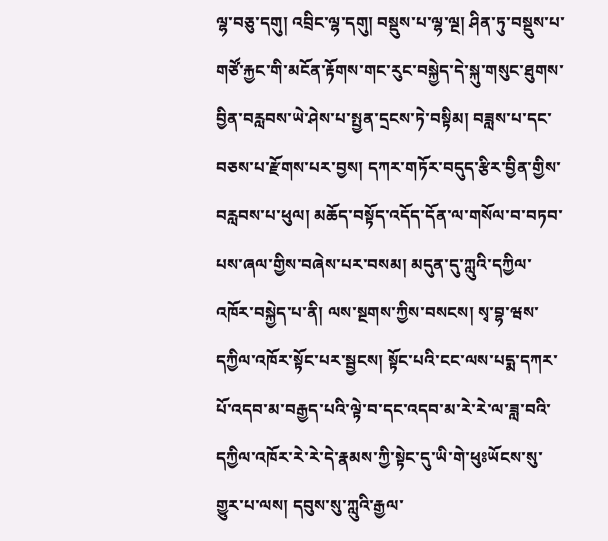ལྷ་བཅུ་དགུ། འབྲིང་ལྷ་དགུ། བསྡུས་པ་ལྷ་ལྔ། ཤིན་ཏུ་བསྡུས་པ་གཙོ་རྐྱང་གི་མངོན་རྟོགས་གང་རུང་བསྐྱེད་དེ་སྐུ་གསུང་ཐུགས་བྱིན་བརླབས་ཡེ་ཤེས་པ་སྤྱན་དྲངས་ཏེ་བསྟིམ། བཟླས་པ་དང་བཅས་པ་རྫོགས་པར་བྱས། དཀར་གཏོར་བདུད་རྩིར་བྱིན་གྱིས་བརླབས་པ་ཕུལ། མཆོད་བསྟོད་འདོད་དོན་ལ་གསོལ་བ་བཏབ་པས་ཞལ་གྱིས་བཞེས་པར་བསམ། མདུན་དུ་ཀླུའི་དཀྱིལ་འཁོར་བསྐྱེད་པ་ནི། ལས་སྔགས་ཀྱིས་བསངས། སྭ་བྷ་ཝས་དཀྱིལ་འཁོར་སྟོང་པར་སྦྱངས། སྟོང་པའི་ངང་ལས་པདྨ་དཀར་པོ་འདབ་མ་བརྒྱད་པའི་ལྟེ་བ་དང་འདབ་མ་རེ་རེ་ལ་ཟླ་བའི་དཀྱིལ་འཁོར་རེ་རེ་དེ་རྣམས་ཀྱི་སྟེང་དུ་ཡི་གེ་ཕུཿཡོངས་སུ་གྱུར་པ་ལས། དབུས་སུ་ཀླུའི་རྒྱལ་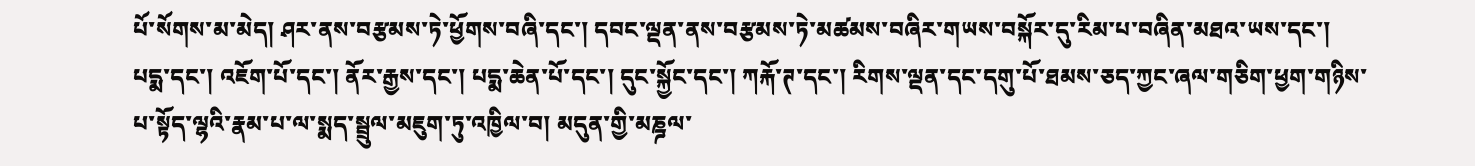པོ་སོགས་མ་མེད། ཤར་ནས་བརྩམས་ཏེ་ཕྱོགས་བཞི་དང་། དབང་ལྡན་ནས་བརྩམས་ཏེ་མཚམས་བཞིར་གཡས་བསྐོར་དུ་རིམ་པ་བཞིན་མཐའ་ཡས་དང་། པདྨ་དང་། འཇོག་པོ་དང་། ནོར་རྒྱས་དང་། པདྨ་ཆེན་པོ་དང་། དུང་སྐྱོང་དང་། ཀརྐོ་ཊ་དང་། རིགས་ལྡན་དང་དགུ་པོ་ཐམས་ཅད་ཀྱང་ཞལ་གཅིག་ཕྱག་གཉིས་པ་སྟོད་ལྷའི་རྣམ་པ་ལ་སྨད་སྦྲུལ་མཇུག་ཏུ་འཁྱིལ་བ། མདུན་གྱི་མཎྜལ་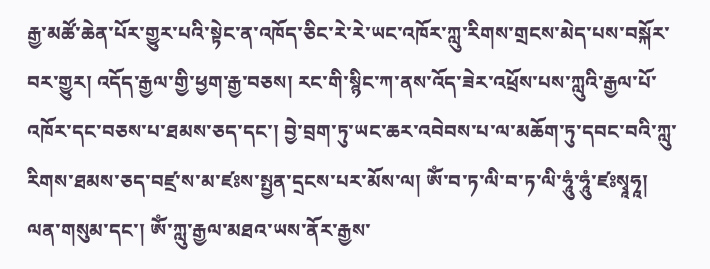རྒྱ་མཚོ་ཆེན་པོར་གྱུར་པའི་སྟེང་ན་འཁོད་ཅིང་རེ་རེ་ཡང་འཁོར་ཀླུ་རིགས་གྲངས་མེད་པས་བསྐོར་བར་གྱུར། འདོད་རྒྱལ་གྱི་ཕྱག་རྒྱ་བཅས། རང་གི་སྙིང་ཀ་ནས་འོད་ཟེར་འཕྲོས་པས་ཀླུའི་རྒྱལ་པོ་འཁོར་དང་བཅས་པ་ཐམས་ཅད་དང་། བྱེ་བྲག་ཏུ་ཡང་ཆར་འབེབས་པ་ལ་མཆོག་ཏུ་དབང་བའི་ཀླུ་རིགས་ཐམས་ཅད་བཛྲ་ས་མ་ཛཿས་སྤྱན་དྲངས་པར་མོས་ལ། ཨོཾ་བ་ཏ་ལི་བ་ཏ་ལི་ཧཱུཾ་ཧཱུཾ་ཛཿསྭཱཧཱ། ལན་གསུམ་དང་། ཨོཾ་ཀླུ་རྒྱལ་མཐའ་ཡས་ནོར་རྒྱས་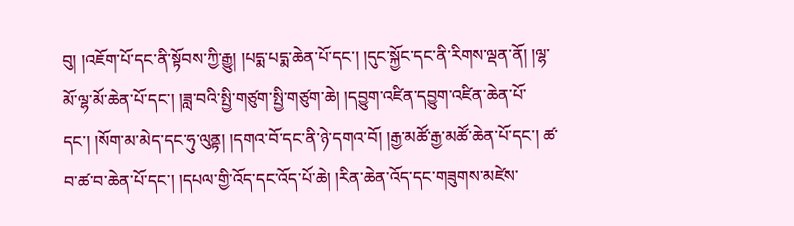བུ། །འཇོག་པོ་དང་ནི་སྟོབས་ཀྱི་རྒྱུ། །པདྨ་པདྨ་ཆེན་པོ་དང་། །དུང་སྐྱོང་དང་ནི་རིགས་ལྡན་ནོ། །ལྷ་མོ་ལྷ་མོ་ཆེན་པོ་དང་། །ཟླ་བའི་སྤྱི་གཙུག་སྤྱི་གཙུག་ཆེ། །དབྱུག་འཛིན་དབྱུག་འཛིན་ཆེན་པོ་དང་། །སོག་མ་མེད་དང་ཧུ་ལུནྟ། །དགའ་བོ་དང་ནི་ཉེ་དགའ་བོ། །རྒྱ་མཚོ་རྒྱ་མཚོ་ཆེན་པོ་དང་། ཚ་བ་ཚ་བ་ཆེན་པོ་དང་། །དཔལ་གྱི་འོད་དང་འོད་པོ་ཆེ། །རིན་ཆེན་འོད་དང་གཟུགས་མཛེས་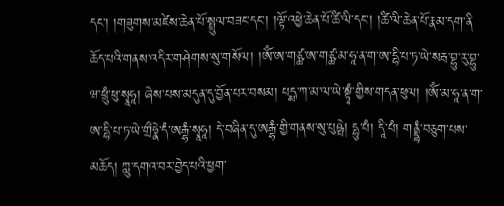དང་། །གཟུགས་མཛེས་ཆེན་པོ་སྤྲུལ་བཟང་དང་། །ལྟོ་འཕྱེ་ཆེན་པོ་ཚི་ལི་དང་། །ཚི་ལི་ཆེན་པོ་རྣམ་དག་ནི ཆོད་པའི་གནས་འདིར་གཤེགས་སུ་གསོལ། །ཨོཾ་ཨ་གཙྪ་ཨ་གཙྪ་མ་ཧཱ་ན་ག་ཨ་དྷི་པ་ཏ་ཡེ་སརྦ་བྷུ་རུ་བྷུ་ཝ་ཕྲུཾ་ཕུ་སྭཱཧཱ། ཞེས་པས་མདུན་དུ་བྱོན་པར་བསམ། པདྨ་ཀ་མ་ལ་ཡེ་སྟྭཾ་གྱིས་གདན་ཕུལ། །ཨོཾ་མ་ཧཱ་ན་ག་ཨ་དྷི་པ་ཏ་ཡེ་གྲྀཧྣེ་དཾ་ཨརྒྷཾ་སྭཱཧཱ། དེ་བཞིན་དུ་ཨརྒྷཾ་གྱི་གནས་སུ་པུཥྤེ། དྷུ་པཾ། དཱི་པཾ། གནྡྷཾ་བཅུག་པས་མཆོད། ཀླུ་དགའ་བར་བྱེད་པའི་ཕྱག་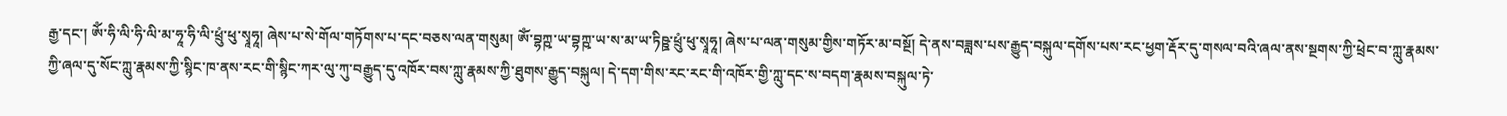རྒྱ་དང་། ཨོཾ་ཧི་ལི་ཧི་ལི་མ་ཧཱ་ཧི་ལི་ཕྲུཾ་ཕུ་སྭཱཧཱ། ཞེས་པ་སེ་གོལ་གཏོགས་པ་དང་བཅས་ལན་གསུམ། ཨོཾ་བྷཀྵ་ཡ་བྷཀྵ་ཡ་ས་མ་ཡ་ཏིཥྛ་ཕྲུཾ་ཕུ་སྭཱཧཱ། ཞེས་པ་ལན་གསུམ་གྱིས་གཏོར་མ་བསྔོ། དེ་ནས་བཟླས་པས་རྒྱུད་བསྐུལ་དགོས་པས་རང་ཕྱག་རྡོར་དུ་གསལ་བའི་ཞལ་ནས་སྔགས་ཀྱི་ཕྲེང་བ་ཀླུ་རྣམས་ཀྱི་ཞལ་དུ་སོང་ཀླུ་རྣམས་ཀྱི་སྙིང་ཁ་ནས་རང་གི་སྙིང་ཀར་ལུ་ཀུ་བརྒྱུད་དུ་འཁོར་བས་ཀླུ་རྣམས་ཀྱི་ཐུགས་རྒྱུད་བསྐུལ། དེ་དག་གིས་རང་རང་གི་འཁོར་གྱི་ཀླུ་དང་ས་བདག་རྣམས་བསྐུལ་ཏེ་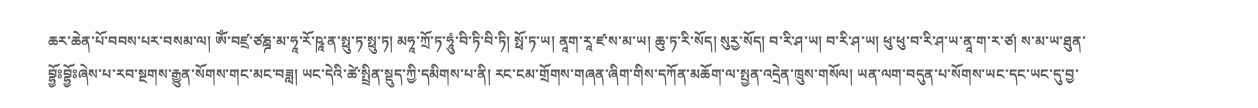ཆར་ཆེན་པོ་བབས་པར་བསམ་ལ། ཨོཾ་བཛྲ་ཙཎྜ་མ་ཧཱ་རོ་ཥཱ་ན་སྥུ་ཏ་སྥུ་ཏ། མཧཱ་ཀྲོ་ཏ་ཧཱུཾ་བི་ཏི་བི་ཏི། སྥོ་ཏ་ཡ། ནཱག་རཱ་ཛ་ས་མ་ཡ། ཆུ་ཏ་རི་སོད། སུརྱ་སོད། བ་རི་ཤ་ཡ། བ་རི་ཤ་ཡ། ཕུ་ཕུ་བ་རི་ཤ་ཡ་ནཱ་ག་ར་ཙ། ས་མ་ཡ་ཐུན་བྷྱོཿབྷྱོཿཞེས་པ་རབ་སྔགས་རྒྱུན་སོགས་གང་མང་བཟླ། ཡང་དེའི་ཚེ་སྤྲིན་སྡུད་ཀྱི་དམིགས་པ་ནི། རང་ངམ་གྲོགས་གཞན་ཞིག་གིས་དཀོན་མཆོག་ལ་སྤྱན་འདྲེན་ཁྲུས་གསོལ། ཡན་ལག་བདུན་པ་སོགས་ཡང་དང་ཡང་དུ་བྱ་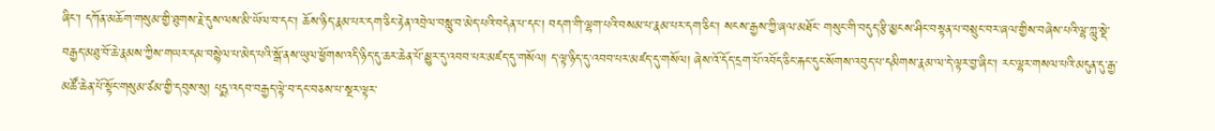ཞིང་། དཀོན་མཆོག་གསུམ་གྱི་ཐུགས་རྗེ་དུས་ལས་མི་ཡོལ་བ་དང་། ཆོས་ཉིད་རྣམ་པར་དག་ཅིང་རྟེན་འབྲེལ་བསླུ་བ་མེད་པའི་བདེན་པ་དང་། བདག་གི་ལྷག་པའི་བསམ་པ་རྣམ་པར་དག་ཅིང་། སངས་རྒྱས་ཀྱི་ཞལ་མཐོང་ གསུང་གི་བདུད་རྩི་མྱངས་ཤིང་བསྟན་པ་བསྲུང་བར་ཞལ་གྱིས་བཞེས་པའི་ལྷ་ཀླུ་སྡེ་བརྒྱད་མཐུ་བོ་ཆེ་རྣམས་ཀྱིས་གཡར་དམ་བསྙེལ་པ་མེད་པའི་སྒོ་ནས་ཡུལ་ཕྱོགས་འདི་ཉིད་དུ་ཆར་ཆེན་པོ་མྱུར་དུ་འབབ་པར་མཛད་དུ་གསོལ། ད་ལྟ་ཉིད་དུ་འབབ་པར་མཛད་དུ་གསོལ། ཞེས་འོ་དོད་དྲག་པོ་འབོད་ཅིང་རྐང་དུང་སོགས་འབུད་པ་དམིགས་རྣམ་ལ་དེ་ལྟར་བྱ་ཞིང་། རང་ལྷར་གསལ་པའི་མདུན་དུ་རྒྱ་མཚོ་ཆེན་པོ་སྟོང་གསུམ་ཙམ་གྱི་དབུས་སུ། པདྨ་འདབ་བརྒྱད་ལྟེ་བ་དང་བཅས་པ་སྔར་ལྟར་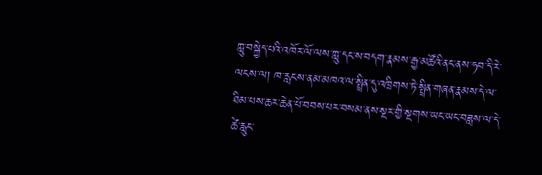ཀླུ་བསྐྱེད་པའི་འཁོར་ལོ་ལས་ཀླུ་དང་ས་བདག་རྣམས་རྒྱ་མཚོའི་ནང་ནས་ཧབ་དི་རེ་ལངས་ལ། ཁ་རླངས་ནམ་མཁའ་ལ་སྤྲིན་དུ་འཁྲིགས་ཏེ་སྤྲིན་གཞན་རྣམས་དེ་ལ་ཐིམ་པས་ཆར་ཆེན་པོ་བབས་པར་བསམ་ནས་སྔར་གྱི་སྔགས་ཡང་ཡང་བཟླས་ལ་དེ་ཚེ་རླུང་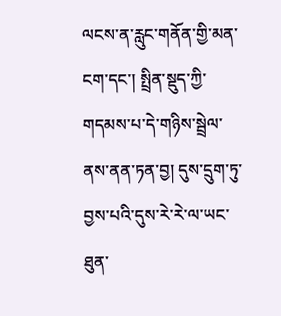ལངས་ན་རླུང་གནོན་གྱི་མན་ངག་དང་། སྤྲིན་སྡུད་ཀྱི་གདམས་པ་དེ་གཉིས་སྦྲེལ་ནས་ནན་ཏན་བྱ། དུས་དྲུག་ཏུ་བྱས་པའི་དུས་རེ་རེ་ལ་ཡང་ཐུན་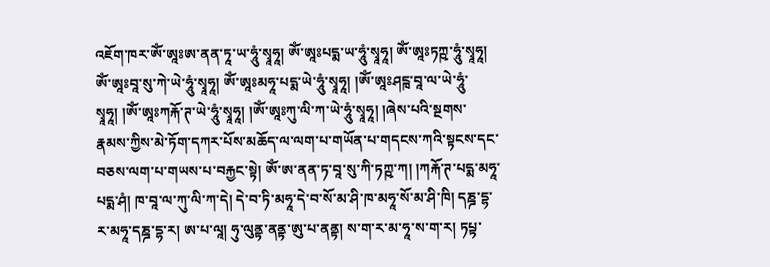འཇོག་ཁར་ཨོཾ་ཨཱཿཨ་ནན་ཏཱ་ཡ་ཧཱུཾ་སྭཱཧཱ། ཨོཾ་ཨཱཿཔདྨ་ཡ་ཧཱུཾ་སྭཱཧཱ། ཨོཾ་ཨཱཿཏཀྵ་ཧཱུཾ་སྭཱཧཱ། ཨོཾ་ཨཱཿབཱ་སུ་ཀེ་ཡེ་ཧཱུཾ་སྭཱཧཱ། ཨོཾ་ཨཱཿམཧཱ་པདྨ་ཡེ་ཧཱུཾ་སྭཱཧཱ། །ཨོཾ་ཨཱཿཤངྑ་བཱ་ལ་ཡེ་ཧཱུཾ་སྭཱཧཱ། །ཨོཾ་ཨཱཿཀརྐོ་ཊ་ཡེ་ཧཱུཾ་སྭཱཧཱ། །ཨོཾ་ཨཱཿཀུ་ལི་ཀ་ཡེ་ཧཱུཾ་སྭཱཧཱ། །ཞེས་པའི་སྔགས་རྣམས་ཀྱིས་མེ་ཏོག་དཀར་པོས་མཆོད་ལ་ལག་པ་གཡོན་པ་གདངས་ཀའི་སྟངས་དང་བཅས་ལག་པ་གཡས་པ་བརྐྱང་སྟེ། ཨོཾ་ཨ་ནན་ཏ་བཱ་སུ་ཀི་ཏཀྵ་ཀ། །ཀརྐོ་ཊ་པདྨ་མཧཱ་པདྨ་ཤཾ། ཁ་བཱ་ལ་ཀུ་ལི་ཀ་དེ། དེ་བ་ཏི་མཧཱ་དེ་བ་སོ་མ་ཤི་ཁ་མཧཱ་སོ་མ་ཤི་ཁི། དཎྜ་དྷ་ར་མཧཱ་དཎྜ་དྷ་ར། ཨ་པ་ལཱ། ཧུ་ལུནྟ་ནནྟ་ཨུ་པ་ནནྟ། ས་ག་ར་མ་ཧཱ་ས་ག་ར། ཏཔྟ་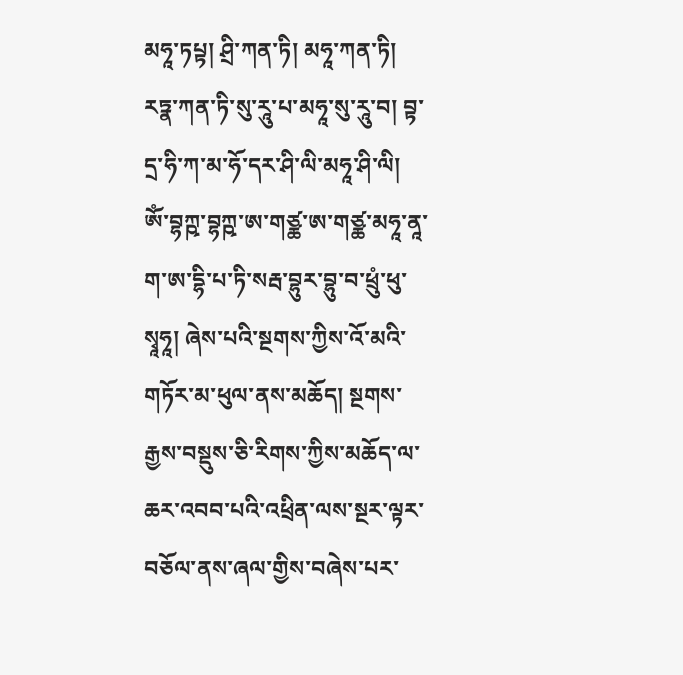མཧཱ་ཏཔྟ། ཤྲི་ཀན་ཏི། མཧཱ་ཀན་ཏི། རཏྣ་ཀན་ཏི་སུ་རཱུ་པ་མཧཱ་སུ་རཱུ་བ། བྟ་དྲ་ཧི་ཀ་མ་ཧོ་དར་ཤི་ལི་མཧཱ་ཤི་ལི། ཨོཾ་བྷཀྵ་བྷཀྵ་ཨ་གཙྪ་ཨ་གཙྪ་མཧཱ་ནཱ་ག་ཨ་དྷི་པ་ཏི་སརྦ་བྷུར་བྷུ་བ་ཕྲུཾ་ཕུ་སྭཱཧཱ། ཞེས་པའི་སྔགས་ཀྱིས་འོ་མའི་གཏོར་མ་ཕུལ་ནས་མཆོད། སྔགས་རྒྱས་བསྡུས་ཅི་རིགས་ཀྱིས་མཆོད་ལ་ཆར་འབབ་པའི་འཕྲིན་ལས་སྔར་ལྟར་བཅོལ་ནས་ཞལ་གྱིས་བཞེས་པར་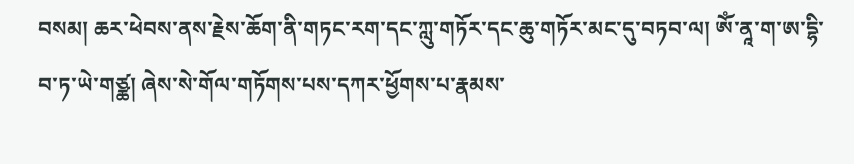བསམ། ཆར་ཕེབས་ནས་རྗེས་ཆོག་ནི་གཏང་རག་དང་ཀླུ་གཏོར་དང་ཆུ་གཏོར་མང་དུ་བཏབ་ལ། ཨོཾ་ནཱ་ག་ཨ་དྷི་བ་ཏ་ཡེ་གཙྪ། ཞེས་སེ་གོལ་གཏོགས་པས་དཀར་ཕྱོགས་པ་རྣམས་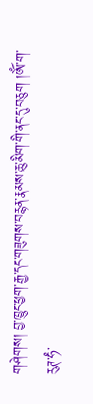གཤེགས། བྱ་ཁྱུང་ཕྱག་རྒྱ་དང་གཟུགས་བརྙན་རྣམས་ཆུ་མིག་གི་ནང་དུ་བཅུག །ཨོཾ་ག་རུཊ་ཧཾ་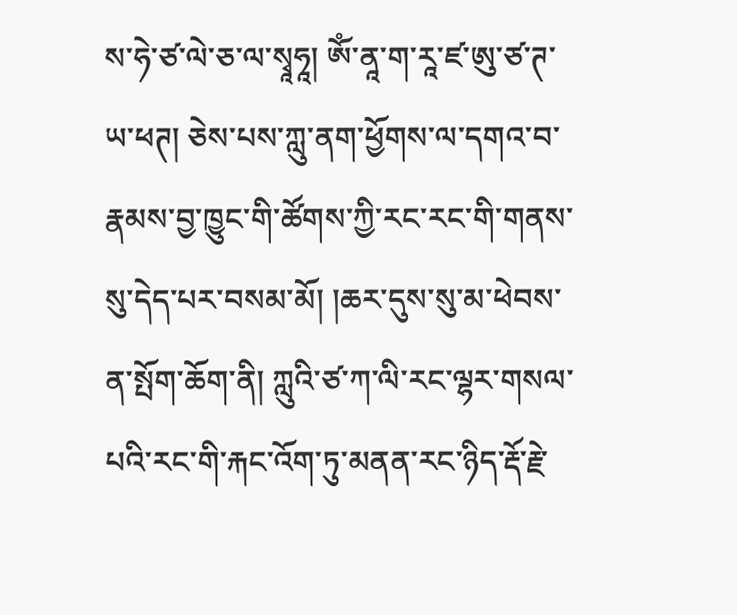ས་ཧེ་ཙ་ལེ་ཅ་ལ་སྭཱཧཱ། ཨོཾ་ནཱ་ག་རཱ་ཛ་ཨུ་ཙ་ཊ་ཡ་ཕཊ། ཅེས་པས་ཀླུ་ནག་ཕྱོགས་ལ་དགའ་བ་རྣམས་བྱ་ཁྱུང་གི་ཚོགས་ཀྱི་རང་རང་གི་གནས་སུ་དེད་པར་བསམ་མོ། །ཆར་དུས་སུ་མ་ཕེབས་ན་སྤོག་ཆོག་ནི། ཀླུའི་ཙ་ཀ་ལི་རང་ལྷར་གསལ་པའི་རང་གི་རྐང་འོག་ཏུ་མནན་རང་ཉིད་རྡོ་རྗེ་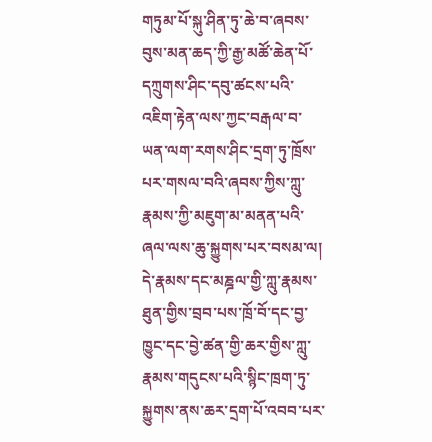གཏུམ་པོ་སྐུ་ཤིན་ཏུ་ཆེ་བ་ཞབས་བུས་མན་ཆད་ཀྱི་རྒྱ་མཚོ་ཆེན་པོ་དཀྲུགས་ཤིང་དབུ་ཚངས་པའི་འཇིག་རྟེན་ལས་ཀྱང་བརྒལ་བ་ཡན་ལག་རགས་ཤིང་དྲག་ཏུ་ཁྲོས་པར་གསལ་བའི་ཞབས་ཀྱིས་ཀླུ་རྣམས་ཀྱི་མཇུག་མ་མནན་པའི་ཞལ་ལས་ཆུ་སྐྱུགས་པར་བསམ་ལ། དེ་རྣམས་དང་མཎྜལ་གྱི་ཀླུ་རྣམས་ཐུན་གྱིས་བྲབ་པས་ཁྲོ་བོ་དང་བྱ་ཁྱུང་དང་བྱེ་ཚན་གྱི་ཆར་གྱིས་ཀླུ་རྣམས་གདུངས་པའི་སྙིང་ཁྲག་ཏུ་སྐྱུགས་ནས་ཆར་དྲག་པོ་འབབ་པར་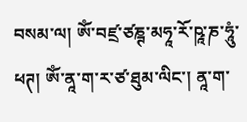བསམ་ལ། ཨོཾ་བཛྲ་ཙཎྚ་མཧཱ་རོ་ཥཱ་ཎ་ཧཱུཾ་ཕཊ། ཨོཾ་ནཱ་ག་ར་ཙ་ཐུམ་ལིང་། ནཱ་ག་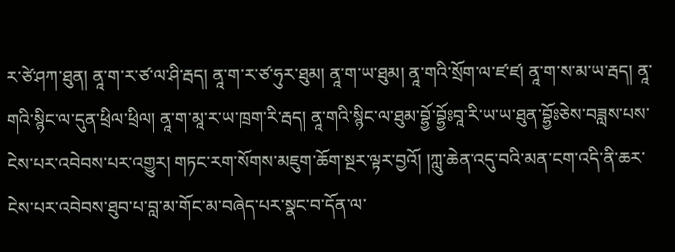ར་ཙེ་ཤཀ་ཐུན། ནཱ་ག་ར་ཙ་ལ་ཤི་རྦད། ནཱ་ག་ར་ཙ་ཧུར་ཐུམ། ནཱ་ག་ཡ་ཐུམ། ནཱ་གའི་སྲོག་ལ་ཛ་ཛ། ནཱ་ག་ས་མ་ཡ་རྦད། ནཱ་གའི་སྙིང་ལ་དུན་ཕྲིལ་ཕྲིལ། ནཱ་ག་མཱ་ར་ཡ་ཁྲག་རི་རྦད། ནཱ་གའི་སྙིང་ལ་ཐུམ་བྷྱོ་བྷྱོཿབཱ་རི་ཡ་ཡ་ཐུན་བྷྱོཿཅེས་བཟླས་པས་ངེས་པར་འབེབས་པར་འགྱུར། གཏང་རག་སོགས་མཇུག་ཆོག་སྔར་ལྟར་བྱའོ། །ཀླུ་ཆེན་འདུ་བའི་མན་ངག་འདི་ནི་ཆར་ངེས་པར་འབེབས་ཐུབ་པ་བླ་མ་གོང་མ་བཞེད་པར་སྣང་བ་དོན་ལ་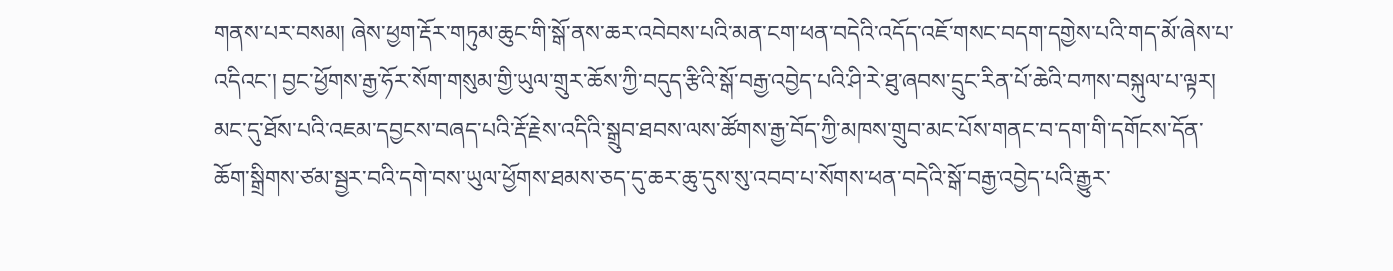གནས་པར་བསམ། ཞེས་ཕྱག་རྡོར་གཏུམ་ཆུང་གི་སྒོ་ནས་ཆར་འབེབས་པའི་མན་ངག་ཕན་བདེའི་འདོད་འཇོ་གསང་བདག་དགྱེས་པའི་གད་མོ་ཞེས་པ་འདིའང་། བྱང་ཕྱོགས་རྒྱ་ཧོར་སོག་གསུམ་གྱི་ཡུལ་གྲུར་ཆོས་ཀྱི་བདུད་རྩིའི་སྒོ་བརྒྱ་འབྱེད་པའི་ཤི་རེ་ཐུ་ཞབས་དྲུང་རིན་པོ་ཆེའི་བཀས་བསྐུལ་པ་ལྟར། མང་དུ་ཐོས་པའི་འཇམ་དབྱངས་བཞད་པའི་རྡོ་རྗེས་འདིའི་སྒྲུབ་ཐབས་ལས་ཚོགས་རྒྱ་བོད་ཀྱི་མཁས་གྲུབ་མང་པོས་གནང་བ་དག་གི་དགོངས་དོན་ཆོག་སྒྲིགས་ཙམ་སྦྱར་བའི་དགེ་བས་ཡུལ་ཕྱོགས་ཐམས་ཅད་དུ་ཆར་ཆུ་དུས་སུ་འབབ་པ་སོགས་ཕན་བདེའི་སྒོ་བརྒྱ་འབྱེད་པའི་རྒྱུར་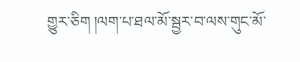གྱུར་ཅིག །ལག་པ་ཐལ་མོ་སྦྱར་བ་ལས་གུང་མོ་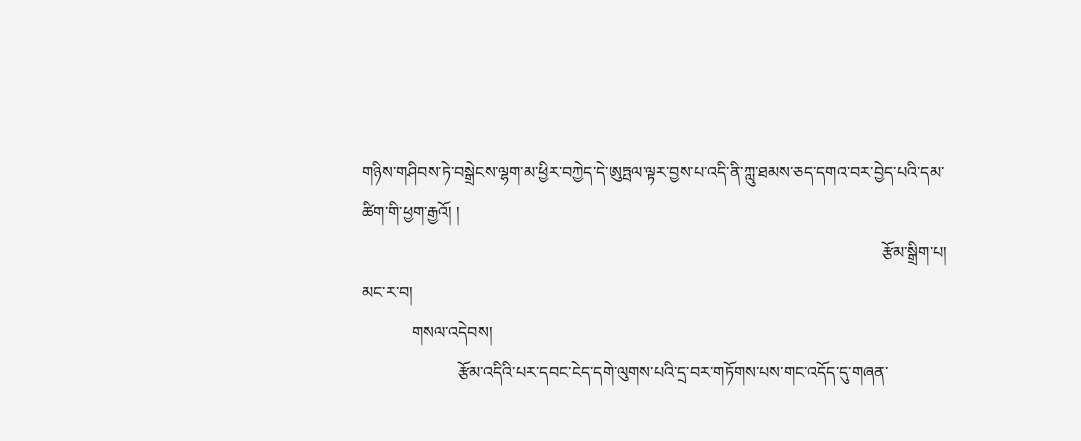གཉིས་གཤིབས་ཏེ་བསྒྲེངས་ལྷག་མ་ཕྱིར་བཀྱེད་དེ་ཨུཏྤལ་ལྟར་བྱས་པ་འདི་ནི་ཀླུ་ཐམས་ཅད་དགའ་བར་བྱེད་པའི་དམ་ཚིག་གི་ཕྱག་རྒྱའོ། །
                                                                                                                             རྩོམ་སྒྲིག་པ། མང་ར་བ།
            གསལ་འདེབས།
                       རྩོམ་འདིའི་པར་དབང་ངེད་དགེ་ལུགས་པའི་དྲ་བར་གཏོགས་པས་གང་འདོད་དུ་གཞན་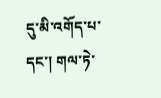དུ་མི་འགོད་པ་དང་། གལ་ཏེ་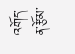འགོད་ན་རྩོམ་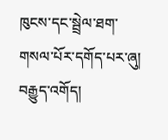ཁུངས་དང་སྦྲེལ་ཐག་གསལ་པོར་དགོད་པར་ཞུ།
བརྒྱུད་འགོད།